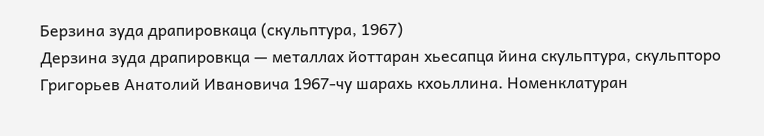Берзина зуда драпировкаца (скульптура, 1967)
Дерзина зуда драпировкца — металлах йоттаран хьесапца йина скульптура, скульпторо Григорьев Анатолий Ивановича 1967-чу шарахь кхоьллина. Номенклатуран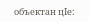объектан цӀе: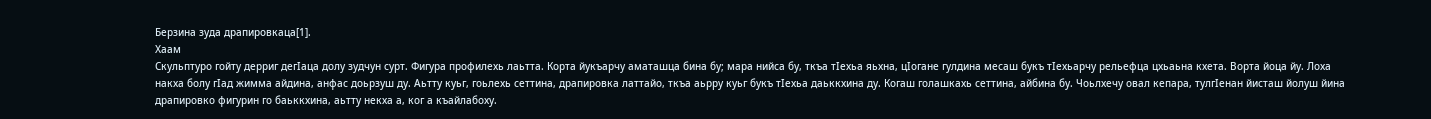Берзина зуда драпировкаца[1].
Хаам
Скульптуро гойту дерриг дегӀаца долу зудчун сурт. Фигура профилехь лаьтта. Корта йукъарчу аматашца бина бу; мара нийса бу, ткъа тӀехьа яьхна, цӀогане гулдина месаш букъ тӀехьарчу рельефца цхьаьна кхета. Ворта йоца йу. Лоха накха болу гӀад жимма айдина, анфас доьрзуш ду. Аьтту куьг, гоьлехь сеттина, драпировка латтайо, ткъа аьрру куьг букъ тӀехьа даьккхина ду. Когаш голашкахь сеттина, айбина бу. Чоьлхечу овал кепара, тулгӀенан йисташ йолуш йина драпировко фигурин го баьккхина, аьтту некха а, ког а къайлабоху.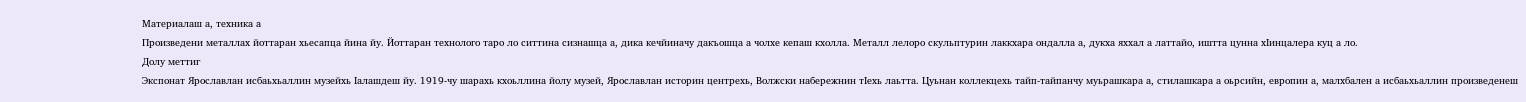Материалаш а, техника а
Произведени металлах йоттаран хьесапца йина йу. Йоттаран технолого таро ло ситтина сизнашца а, дика кечйиначу дакъошца а чолхе кепаш кхолла. Металл лелоро скульптурин лаккхара ондалла а, дукха яххал а латтайо, иштта цунна хӀинцалера куц а ло.
Долу меттиг
Экспонат Ярославлан исбаьхьаллин музейхь Ӏалашдеш йу. 1919-чу шарахь кхоьллина йолу музей, Ярославлан историн центрехь, Волжски набережнин тӀехь лаьтта. Цуьнан коллекцехь тайп-тайпанчу муьрашкара а, стилашкара а оьрсийн, европин а, малхбален а исбаьхьаллин произведенеш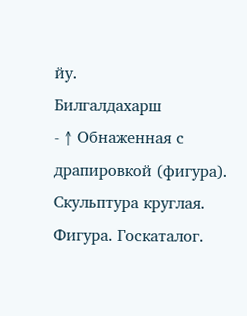йу.
Билгалдахарш
- ↑ Обнаженная с драпировкой (фигура). Скульптура круглая. Фигура. Госкаталог.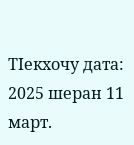ТӀекхочу дата: 2025 шеран 11 март.